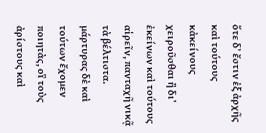ὅτε δʼ ἔστιν ἐξ ἀρχῆς καὶ τούτους κἀκείνους χειροῦσθαι ἢ διʼ ἐκείνων καὶ τούτους αἱρεῖν, πανταχῆ νικᾷ τὰ βέλτιστα. μάρτυρας δὲ καὶ τούτων ἔχομεν ποιητὰς, οἳ τοὺς ἀρίστους καὶ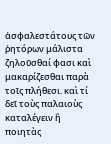ἀσφαλεστάτους τῶν ῥητόρων μάλιστα ζηλοῦσθαί φασι καὶ μακαρίζεσθαι παρὰ τοῖς πλήθεσι. καὶ τί δεῖ τοὺς παλαιοὺς καταλέγειν ἢ ποιητὰς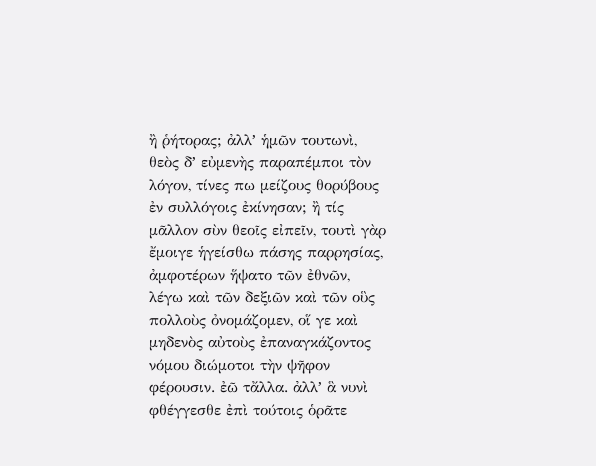ἢ ῥήτορας; ἀλλʼ ἡμῶν τουτωνὶ, θεὸς δʼ εὐμενὴς παραπέμποι τὸν λόγον, τίνες πω μείζους θορύβους ἐν συλλόγοις ἐκίνησαν; ἢ τίς μᾶλλον σὺν θεοῖς εἰπεῖν, τουτὶ γὰρ ἔμοιγε ἡγείσθω πάσης παρρησίας, ἀμφοτέρων ἥψατο τῶν ἐθνῶν, λέγω καὶ τῶν δεξιῶν καὶ τῶν οὓς πολλοὺς ὀνομάζομεν, οἵ γε καὶ μηδενὸς αὐτοὺς ἐπαναγκάζοντος νόμου διώμοτοι τὴν ψῆφον φέρουσιν. ἐῶ τἄλλα. ἀλλʼ ἃ νυνὶ φθέγγεσθε ἐπὶ τούτοις ὁρᾶτε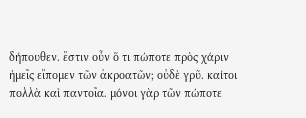δήπουθεν. ἔστιν οὖν ὅ τι πώποτε πρὸς χάριν ἡμεῖς εἴπομεν τῶν ἀκροατῶν; οὐδὲ γρῦ. καίτοι πολλὰ καὶ παντοῖα. μόνοι γὰρ τῶν πώποτε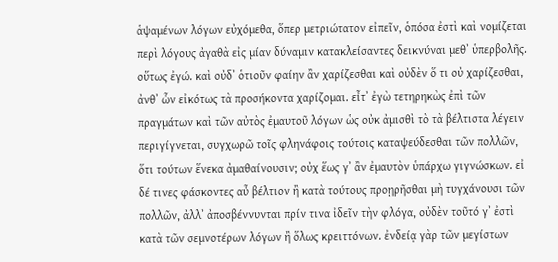ἁψαμένων λόγων εὐχόμεθα, ὅπερ μετριώτατον εἰπεῖν, ὁπόσα ἐστὶ καὶ νομίζεται περὶ λόγους ἀγαθὰ εἰς μίαν δύναμιν κατακλείσαντες δεικνύναι μεθʼ ὑπερβολῆς. οὕτως ἐγώ. καὶ οὐδʼ ὁτιοῦν φαίην ἂν χαρίζεσθαι καὶ οὐδὲν ὅ τι οὐ χαρίζεσθαι, ἀνθʼ ὧν εἰκότως τὰ προσήκοντα χαρίζομαι. εἶτʼ ἐγὼ τετηρηκὼς ἐπὶ τῶν πραγμάτων καὶ τῶν αὐτὸς ἐμαυτοῦ λόγων ὡς οὐκ ἀμισθὶ τὸ τὰ βέλτιστα λέγειν περιγίγνεται, συγχωρῶ τοῖς φληνάφοις τούτοις καταψεύδεσθαι τῶν πολλῶν, ὅτι τούτων ἕνεκα ἀμαθαίνουσιν; οὐχ ἕως γʼ ἂν ἐμαυτὸν ὑπάρχω γιγνώσκων. εἰ δέ τινες φάσκοντες αὖ βέλτιον ἢ κατὰ τούτους προῃρῆσθαι μὴ τυγχάνουσι τῶν πολλῶν, ἀλλʼ ἀποσβέννυνται πρίν τινα ἰδεῖν τὴν φλόγα, οὐδὲν τοῦτό γʼ ἐστὶ κατὰ τῶν σεμνοτέρων λόγων ἢ ὅλως κρειττόνων. ἐνδείᾳ γὰρ τῶν μεγίστων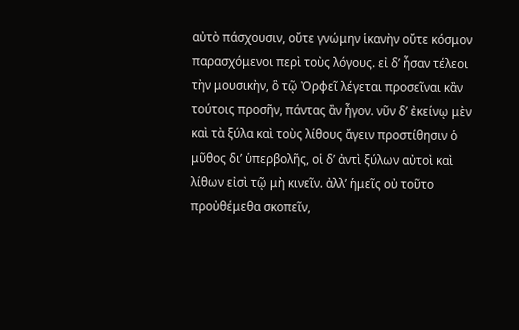αὐτὸ πάσχουσιν, οὔτε γνώμην ἱκανὴν οὔτε κόσμον παρασχόμενοι περὶ τοὺς λόγους. εἰ δʼ ἦσαν τέλεοι τὴν μουσικὴν, ὃ τῷ Ὀρφεῖ λέγεται προσεῖναι κἂν τούτοις προσῆν, πάντας ἂν ἦγον. νῦν δʼ ἐκείνῳ μὲν καὶ τὰ ξύλα καὶ τοὺς λίθους ἄγειν προστίθησιν ὁ μῦθος διʼ ὑπερβολῆς, οἱ δʼ ἀντὶ ξύλων αὐτοὶ καὶ λίθων εἰσὶ τῷ μὴ κινεῖν. ἀλλʼ ἡμεῖς οὐ τοῦτο προὐθέμεθα σκοπεῖν,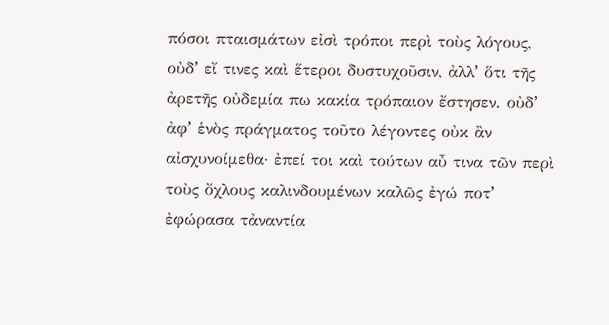πόσοι πταισμάτων εἰσὶ τρόποι περὶ τοὺς λόγους, οὐδʼ εἴ τινες καὶ ἕτεροι δυστυχοῦσιν, ἀλλʼ ὅτι τῆς ἀρετῆς οὐδεμία πω κακία τρόπαιον ἔστησεν. οὐδʼ ἀφʼ ἑνὸς πράγματος τοῦτο λέγοντες οὐκ ἂν αἰσχυνοίμεθα· ἐπεί τοι καὶ τούτων αὖ τινα τῶν περὶ τοὺς ὄχλους καλινδουμένων καλῶς ἐγώ ποτʼ ἐφώρασα τἀναντία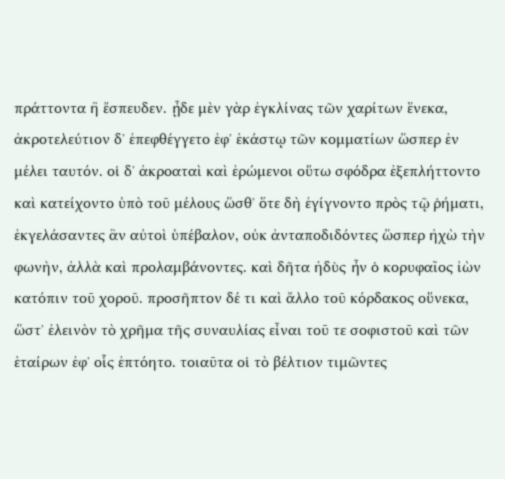πράττοντα ἢ ἔσπευδεν. ᾖδε μὲν γὰρ ἐγκλίνας τῶν χαρίτων ἕνεκα, ἀκροτελεύτιον δʼ ἐπεφθέγγετο ἐφʼ ἑκάστῳ τῶν κομματίων ὥσπερ ἐν μέλει ταυτόν. οἱ δʼ ἀκροαταὶ καὶ ἐρώμενοι οὕτω σφόδρα ἐξεπλήττοντο καὶ κατείχοντο ὑπὸ τοῦ μέλους ὥσθʼ ὅτε δὴ ἐγίγνοντο πρὸς τῷ ῥήματι, ἐκγελάσαντες ἂν αὐτοὶ ὑπέβαλον, οὐκ ἀνταποδιδόντες ὥσπερ ἠχὼ τὴν φωνὴν, ἀλλὰ καὶ προλαμβάνοντες. καὶ δῆτα ἡδὺς ἦν ὁ κορυφαῖος ἰὼν κατόπιν τοῦ χοροῦ. προσῆπτον δέ τι καὶ ἄλλο τοῦ κόρδακος οὕνεκα, ὥστʼ ἐλεινὸν τὸ χρῆμα τῆς συναυλίας εἶναι τοῦ τε σοφιστοῦ καὶ τῶν ἑταίρων ἐφʼ οἷς ἐπτόητο. τοιαῦτα οἱ τὸ βέλτιον τιμῶντες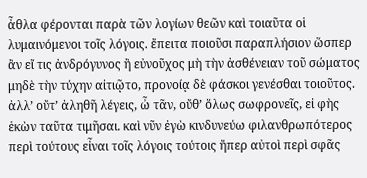ἆθλα φέρονται παρὰ τῶν λογίων θεῶν καὶ τοιαῦτα οἱ λυμαινόμενοι τοῖς λόγοις. ἔπειτα ποιοῦσι παραπλήσιον ὥσπερ ἂν εἴ τις ἀνδρόγυνος ἢ εὐνοῦχος μὴ τὴν ἀσθένειαν τοῦ σώματος μηδὲ τὴν τύχην αἰτιῷτο, προνοίᾳ δὲ φάσκοι γενέσθαι τοιοῦτος. ἀλλʼ οὔτʼ ἀληθῆ λέγεις, ὦ τᾶν, οὔθʼ ὅλως σωφρονεῖς, εἰ φὴς ἑκὼν ταῦτα τιμῆσαι. καὶ νῦν ἐγὼ κινδυνεύω φιλανθρωπότερος περὶ τούτους εἶναι τοῖς λόγοις τούτοις ἤπερ αὐτοὶ περὶ σφᾶς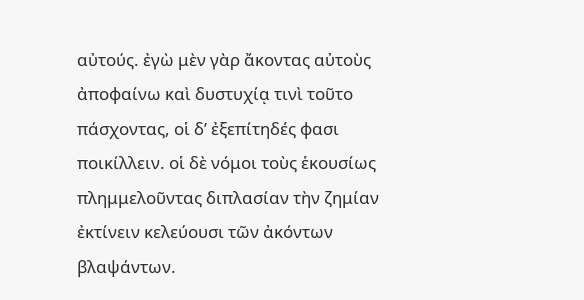αὐτούς. ἐγὼ μὲν γὰρ ἄκοντας αὐτοὺς ἀποφαίνω καὶ δυστυχίᾳ τινὶ τοῦτο πάσχοντας, οἱ δʼ ἐξεπίτηδές φασι ποικίλλειν. οἱ δὲ νόμοι τοὺς ἑκουσίως πλημμελοῦντας διπλασίαν τὴν ζημίαν ἐκτίνειν κελεύουσι τῶν ἀκόντων βλαψάντων.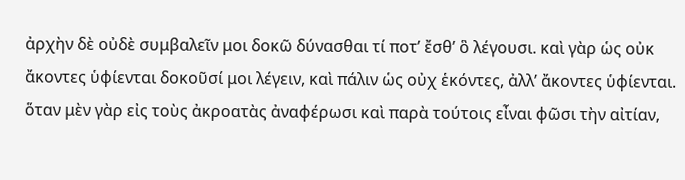ἀρχὴν δὲ οὐδὲ συμβαλεῖν μοι δοκῶ δύνασθαι τί ποτʼ ἔσθʼ ὃ λέγουσι. καὶ γὰρ ὡς οὐκ ἄκοντες ὑφίενται δοκοῦσί μοι λέγειν, καὶ πάλιν ὡς οὐχ ἑκόντες, ἀλλʼ ἄκοντες ὑφίενται. ὅταν μὲν γὰρ εἰς τοὺς ἀκροατὰς ἀναφέρωσι καὶ παρὰ τούτοις εἶναι φῶσι τὴν αἰτίαν,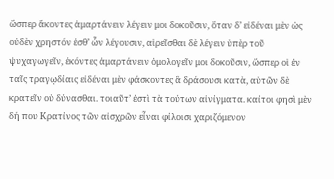ὥσπερ ἄκοντες ἁμαρτάνειν λέγειν μοι δοκοῦσιν, ὅταν δʼ εἰδέναι μὲν ὡς οὐδὲν χρηστόν ἐσθʼ ὧν λέγουσιν, αἱρεῖσθαι δὲ λέγειν ὑπὲρ τοῦ ψυχαγωγεῖν, ἑκόντες ἁμαρτάνειν ὁμολογεῖν μοι δοκοῦσιν, ὥσπερ οἱ ἐν ταῖς τραγῳδίαις εἰδέναι μὲν φάσκοντες ἃ δράσουσι κατὰ, αὑτῶν δὲ κρατεῖν οὐ δύνασθαι. τοιαῦτʼ ἐστὶ τὰ τούτων αἰνίγματα. καίτοι φησὶ μὲν δή που Κρατίνος τῶν αἰσχρῶν εἶναι φίλοισι χαριζόμενον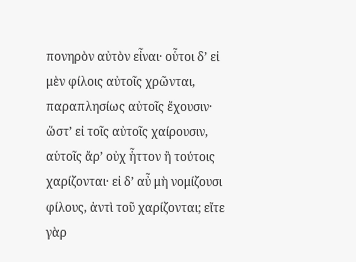πονηρὸν αὐτὸν εἶναι· οὗτοι δʼ εἰ μὲν φίλοις αὐτοῖς χρῶνται, παραπλησίως αὐτοῖς ἔχουσιν· ὥστʼ εἰ τοῖς αὐτοῖς χαίρουσιν, αὑτοῖς ἄρʼ οὐχ ἧττον ἢ τούτοις χαρίζονται· εἰ δʼ αὖ μὴ νομίζουσι φίλους, ἀντὶ τοῦ χαρίζονται; εἴτε γὰρ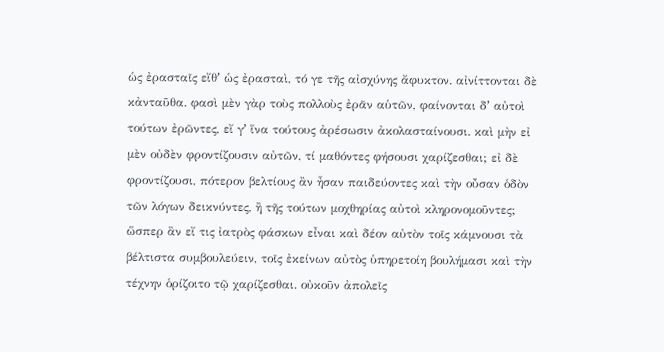ὡς ἐρασταῖς εἴθʼ ὡς ἐρασταὶ, τό γε τῆς αἰσχύνης ἄφυκτον. αἰνίττονται δὲ κἀνταῦθα. φασὶ μὲν γὰρ τοὺς πολλοὺς ἐρᾶν αὑτῶν, φαίνονται δʼ αὐτοὶ τούτων ἐρῶντες, εἴ γʼ ἵνα τούτους ἀρέσωσιν ἀκολασταίνουσι. καὶ μὴν εἰ μὲν οὐδὲν φροντίζουσιν αὐτῶν, τί μαθόντες φήσουσι χαρίζεσθαι; εἰ δὲ φροντίζουσι, πότερον βελτίους ἂν ἦσαν παιδεύοντες καὶ τὴν οὖσαν ὁδὸν τῶν λόγων δεικνύντες, ἢ τῆς τούτων μοχθηρίας αὐτοὶ κληρονομοῦντες; ὥσπερ ἂν εἴ τις ἰατρὸς φάσκων εἶναι καὶ δέον αὐτὸν τοῖς κάμνουσι τὰ βέλτιστα συμβουλεύειν, τοῖς ἐκείνων αὐτὸς ὑπηρετοίη βουλήμασι καὶ τὴν τέχνην ὁρίζοιτο τῷ χαρίζεσθαι. οὐκοῦν ἀπολεῖς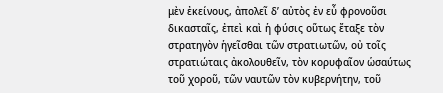μὲν ἐκείνους, ἀπολεῖ δʼ αὐτὸς ἐν εὖ φρονοῦσι δικασταῖς, ἐπεὶ καὶ ἡ φύσις οὕτως ἔταξε τὸν στρατηγὸν ἡγεῖσθαι τῶν στρατιωτῶν, οὐ τοῖς στρατιώταις ἀκολουθεῖν, τὸν κορυφαῖον ὡσαύτως τοῦ χοροῦ, τῶν ναυτῶν τὸν κυβερνήτην, τοῦ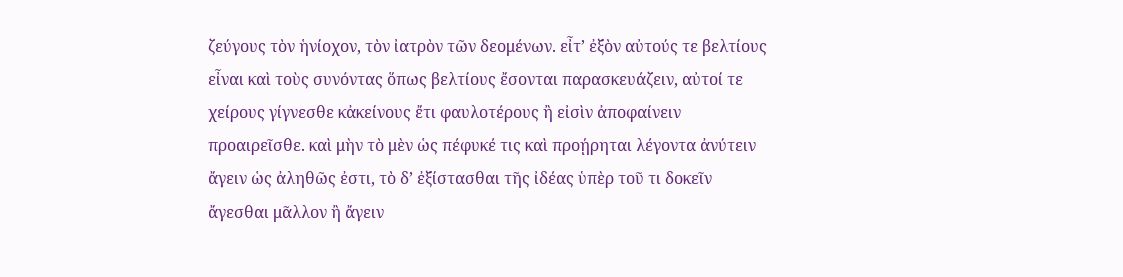ζεύγους τὸν ἡνίοχον, τὸν ἰατρὸν τῶν δεομένων. εἶτʼ ἐξὸν αὐτούς τε βελτίους εἶναι καὶ τοὺς συνόντας ὅπως βελτίους ἔσονται παρασκευάζειν, αὐτοί τε χείρους γίγνεσθε κἀκείνους ἔτι φαυλοτέρους ἢ εἰσὶν ἀποφαίνειν προαιρεῖσθε. καὶ μὴν τὸ μὲν ὡς πέφυκέ τις καὶ προῄρηται λέγοντα ἀνύτειν ἄγειν ὡς ἀληθῶς ἐστι, τὸ δʼ ἐξίστασθαι τῆς ἰδέας ὑπὲρ τοῦ τι δοκεῖν ἄγεσθαι μᾶλλον ἢ ἄγειν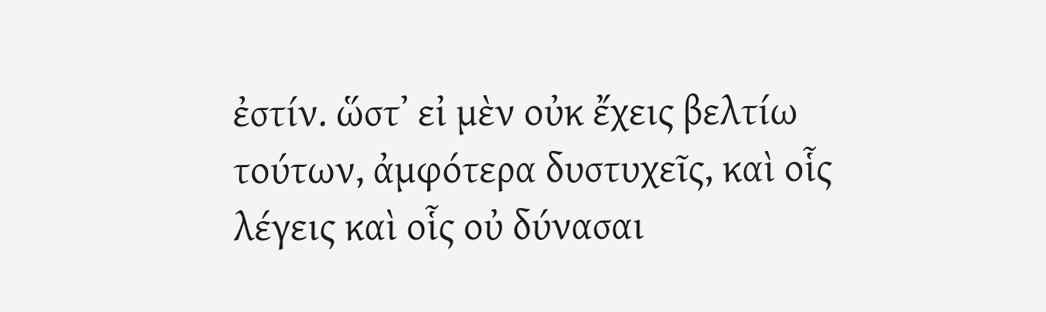ἐστίν. ὥστʼ εἰ μὲν οὐκ ἔχεις βελτίω τούτων, ἀμφότερα δυστυχεῖς, καὶ οἷς λέγεις καὶ οἷς οὐ δύνασαι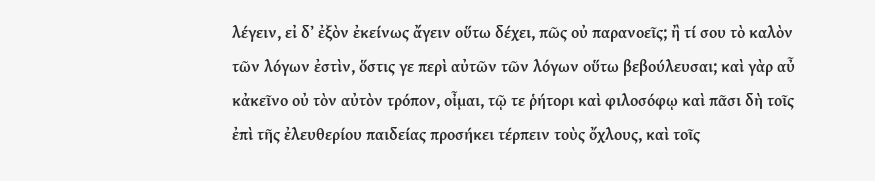λέγειν, εἰ δʼ ἐξὸν ἐκείνως ἄγειν οὕτω δέχει, πῶς οὐ παρανοεῖς; ἢ τί σου τὸ καλὸν τῶν λόγων ἐστὶν, ὅστις γε περὶ αὐτῶν τῶν λόγων οὕτω βεβούλευσαι; καὶ γὰρ αὖ κἀκεῖνο οὐ τὸν αὐτὸν τρόπον, οἶμαι, τῷ τε ῥήτορι καὶ φιλοσόφῳ καὶ πᾶσι δὴ τοῖς ἐπὶ τῆς ἐλευθερίου παιδείας προσήκει τέρπειν τοὺς ὄχλους, καὶ τοῖς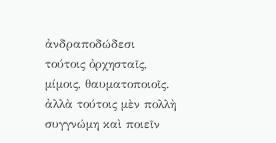ἀνδραποδώδεσι τούτοις ὀρχησταῖς, μίμοις, θαυματοποιοῖς. ἀλλὰ τούτοις μὲν πολλὴ συγγνώμη καὶ ποιεῖν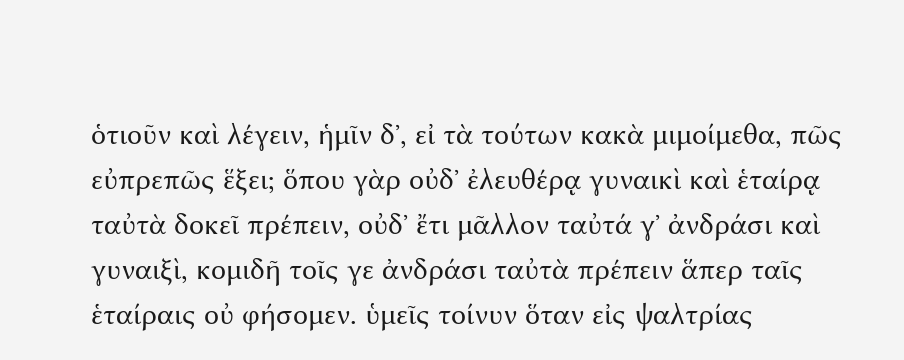ὁτιοῦν καὶ λέγειν, ἡμῖν δʼ, εἰ τὰ τούτων κακὰ μιμοίμεθα, πῶς εὐπρεπῶς ἕξει; ὅπου γὰρ οὐδʼ ἐλευθέρᾳ γυναικὶ καὶ ἑταίρᾳ ταὐτὰ δοκεῖ πρέπειν, οὐδʼ ἔτι μᾶλλον ταὐτά γʼ ἀνδράσι καὶ γυναιξὶ, κομιδῆ τοῖς γε ἀνδράσι ταὐτὰ πρέπειν ἅπερ ταῖς ἑταίραις οὐ φήσομεν. ὑμεῖς τοίνυν ὅταν εἰς ψαλτρίας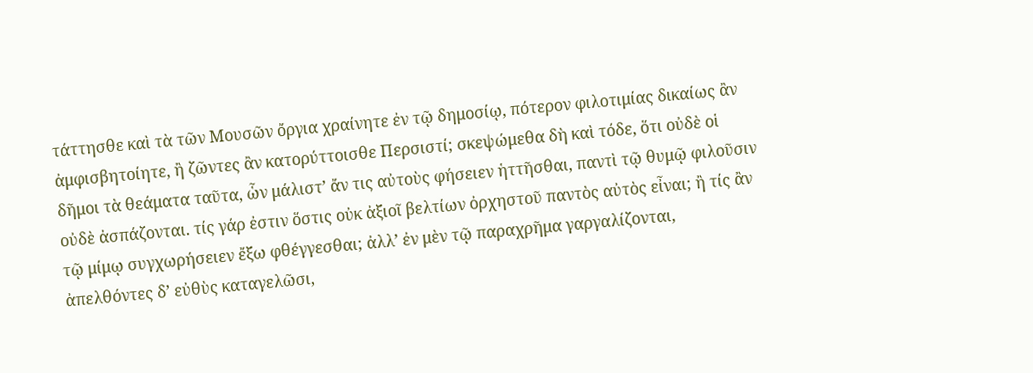τάττησθε καὶ τὰ τῶν Μουσῶν ὄργια χραίνητε ἐν τῷ δημοσίῳ, πότερον φιλοτιμίας δικαίως ἂν ἀμφισβητοίητε, ἢ ζῶντες ἂν κατορύττοισθε Περσιστί; σκεψώμεθα δὴ καὶ τόδε, ὅτι οὐδὲ οἱ δῆμοι τὰ θεάματα ταῦτα, ὧν μάλιστʼ ἄν τις αὐτοὺς φήσειεν ἡττῆσθαι, παντὶ τῷ θυμῷ φιλοῦσιν οὐδὲ ἀσπάζονται. τίς γάρ ἐστιν ὅστις οὐκ ἀξιοῖ βελτίων ὀρχηστοῦ παντὸς αὐτὸς εἶναι; ἢ τίς ἂν τῷ μίμῳ συγχωρήσειεν ἔξω φθέγγεσθαι; ἀλλʼ ἐν μὲν τῷ παραχρῆμα γαργαλίζονται, ἀπελθόντες δʼ εὐθὺς καταγελῶσι,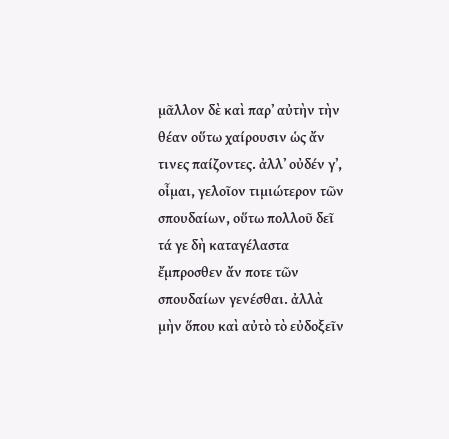μᾶλλον δὲ καὶ παρʼ αὐτὴν τὴν θέαν οὕτω χαίρουσιν ὡς ἄν τινες παίζοντες. ἀλλʼ οὐδέν γʼ, οἶμαι, γελοῖον τιμιώτερον τῶν σπουδαίων, οὕτω πολλοῦ δεῖ τά γε δὴ καταγέλαστα ἔμπροσθεν ἄν ποτε τῶν σπουδαίων γενέσθαι. ἀλλὰ μὴν ὅπου καὶ αὐτὸ τὸ εὐδοξεῖν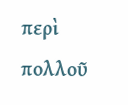περὶ πολλοῦ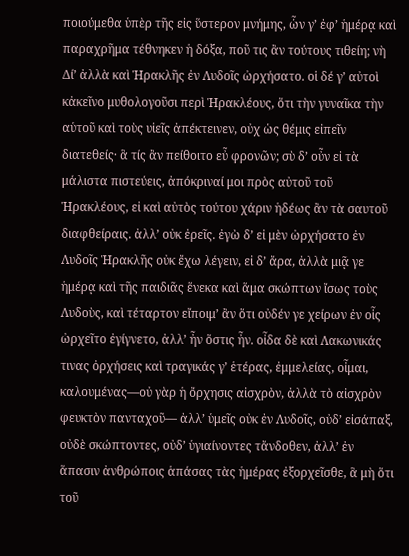ποιούμεθα ὑπὲρ τῆς εἰς ὕστερον μνήμης, ὧν γʼ ἐφʼ ἡμέρᾳ καὶ παραχρῆμα τέθνηκεν ἡ δόξα, ποῦ τις ἂν τούτους τιθείη; νὴ Δίʼ ἀλλὰ καὶ Ἡρακλῆς ἐν Λυδοῖς ὠρχήσατο. οἱ δέ γʼ αὐτοὶ κἀκεῖνο μυθολογοῦσι περὶ Ἡρακλέους, ὅτι τὴν γυναῖκα τὴν αὑτοῦ καὶ τοὺς υἱεῖς ἀπέκτεινεν, οὐχ ὡς θέμις εἰπεῖν διατεθείς· ἃ τίς ἂν πείθοιτο εὖ φρονῶν; σὺ δʼ οὖν εἰ τὰ μάλιστα πιστεύεις, ἀπόκριναί μοι πρὸς αὐτοῦ τοῦ Ἡρακλέους, εἰ καὶ αὐτὸς τούτου χάριν ἡδέως ἂν τὰ σαυτοῦ διαφθείραις. ἀλλʼ οὐκ ἐρεῖς. ἐγὼ δʼ εἰ μὲν ὠρχήσατο ἐν Λυδοῖς Ἡρακλῆς οὐκ ἔχω λέγειν, εἰ δʼ ἄρα, ἀλλὰ μιᾷ γε ἡμέρᾳ καὶ τῆς παιδιᾶς ἕνεκα καὶ ἅμα σκώπτων ἴσως τοὺς Λυδοὺς, καὶ τέταρτον εἴποιμʼ ἂν ὅτι οὐδέν γε χείρων ἐν οἷς ὠρχεῖτο ἐγίγνετο, ἀλλʼ ἦν ὅστις ἦν. οἶδα δὲ καὶ Λακωνικάς τινας ὀρχήσεις καὶ τραγικάς γʼ ἑτέρας, ἐμμελείας, οἶμαι, καλουμένας—οὐ γὰρ ἡ ὄρχησις αἰσχρὸν, ἀλλὰ τὸ αἰσχρὸν φευκτὸν πανταχοῦ— ἀλλʼ ὑμεῖς οὐκ ἐν Λυδοῖς, οὐδʼ εἰσάπαξ, οὐδὲ σκώπτοντες, οὐδʼ ὑγιαίνοντες τἄνδοθεν, ἀλλʼ ἐν ἅπασιν ἀνθρώποις ἁπάσας τὰς ἡμέρας ἐξορχεῖσθε, ἃ μὴ ὅτι τοῦ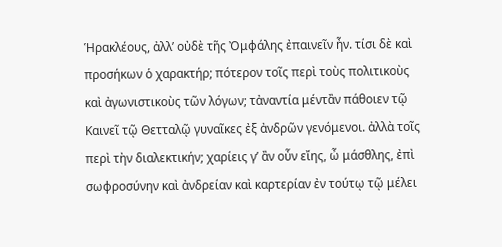Ἡρακλέους, ἀλλʼ οὐδὲ τῆς Ὀμφάλης ἐπαινεῖν ἦν. τίσι δὲ καὶ προσήκων ὁ χαρακτήρ; πότερον τοῖς περὶ τοὺς πολιτικοὺς καὶ ἀγωνιστικοὺς τῶν λόγων; τἀναντία μέντἂν πάθοιεν τῷ Καινεῖ τῷ Θετταλῷ γυναῖκες ἐξ ἀνδρῶν γενόμενοι. ἀλλὰ τοῖς περὶ τὴν διαλεκτικήν; χαρίεις γʼ ἂν οὖν εἴης, ὦ μάσθλης, ἐπὶ σωφροσύνην καὶ ἀνδρείαν καὶ καρτερίαν ἐν τούτῳ τῷ μέλει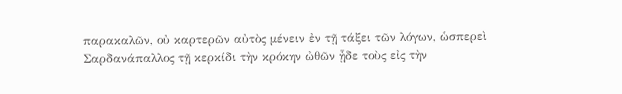παρακαλῶν, οὐ καρτερῶν αὐτὸς μένειν ἐν τῇ τάξει τῶν λόγων, ὡσπερεὶ Σαρδανάπαλλος τῇ κερκίδι τὴν κρόκην ὠθῶν ᾖδε τοὺς εἰς τὴν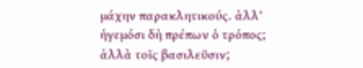μάχην παρακλητικούς. ἀλλʼ ἡγεμόσι δὴ πρέπων ὁ τρόπος; ἀλλὰ τοῖς βασιλεῦσιν;